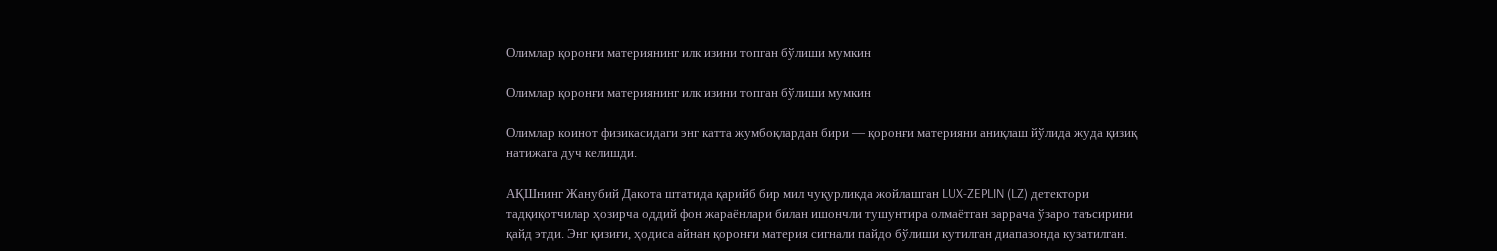Олимлар қоронғи материянинг илк изини топган бўлиши мумкин

Олимлар қоронғи материянинг илк изини топган бўлиши мумкин

Олимлар коинот физикасидаги энг катта жумбоқлардан бири — қоронғи материяни аниқлаш йўлида жуда қизиқ натижага дуч келишди.

АҚШнинг Жанубий Дакота штатида қарийб бир мил чуқурликда жойлашган LUX-ZEPLIN (LZ) детектори тадқиқотчилар ҳозирча оддий фон жараёнлари билан ишончли тушунтира олмаётган заррача ўзаро таъсирини қайд этди. Энг қизиғи, ҳодиса айнан қоронғи материя сигнали пайдо бўлиши кутилган диапазонда кузатилган.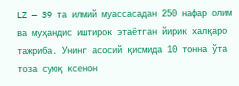LZ — 39 та илмий муассасадан 250 нафар олим ва муҳандис иштирок этаётган йирик халқаро тажриба. Унинг асосий қисмида 10 тонна ўта тоза суюқ ксенон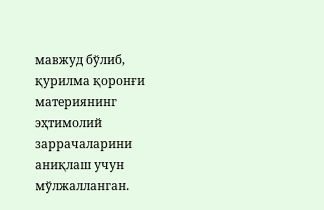мавжуд бўлиб, қурилма қоронғи материянинг эҳтимолий заррачаларини аниқлаш учун мўлжалланган.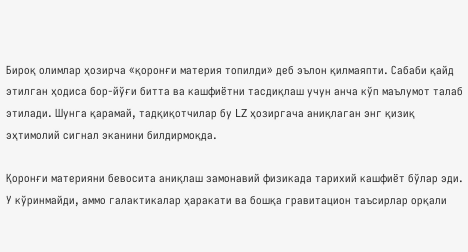Бироқ олимлар ҳозирча «қоронғи материя топилди» деб эълон қилмаяпти. Сабаби қайд этилган ҳодиса бор-йўғи битта ва кашфиётни тасдиқлаш учун анча кўп маълумот талаб этилади. Шунга қарамай, тадқиқотчилар бу LZ ҳозиргача аниқлаган энг қизиқ эҳтимолий сигнал эканини билдирмоқда.

Қоронғи материяни бевосита аниқлаш замонавий физикада тарихий кашфиёт бўлар эди. У кўринмайди, аммо галактикалар ҳаракати ва бошқа гравитацион таъсирлар орқали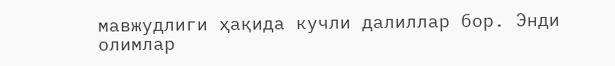мавжудлиги ҳақида кучли далиллар бор. Энди олимлар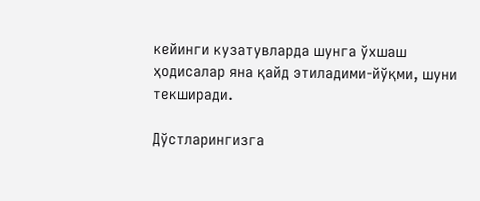кейинги кузатувларда шунга ўхшаш ҳодисалар яна қайд этиладими-йўқми, шуни текширади.

Дўстларингизга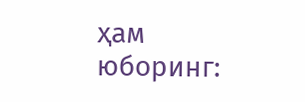ҳам юборинг: